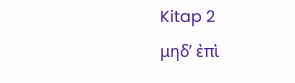Kitap 2
μηδʼ ἐπὶ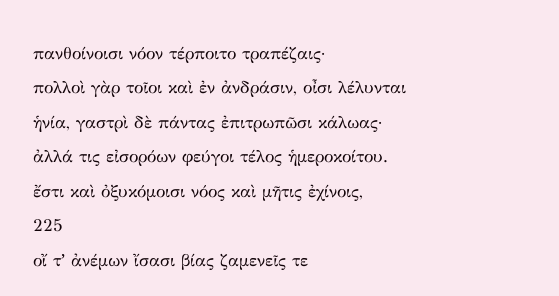πανθοίνοισι νόον τέρποιτο τραπέζαις·
πολλοὶ γὰρ τοῖοι καὶ ἐν ἀνδράσιν, οἶσι λέλυνται
ἡνία, γαστρὶ δὲ πάντας ἐπιτρωπῶσι κάλωας·
ἀλλά τις εἰσορόων φεύγοι τέλος ἡμεροκοίτου.
ἔστι καὶ ὀξυκόμοισι νόος καὶ μῆτις ἐχίνοις,
225
οἴ τʼ ἀνέμων ἴσασι βίας ζαμενεῖς τε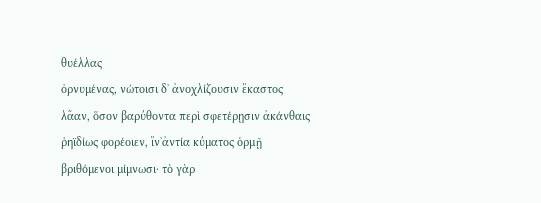θυέλλας
ὀρνυμένας, νώτοισι δʼ ἀνοχλίζουσιν ἕκαστος
λᾶαν, ὅσον βαρύθοντα περὶ σφετέρῃσιν ἀκάνθαις
ῥηϊδίως φορέοιεν, ἴνʼἀντία κύματος ὁρμῇ
βριθόμενοι μίμνωσι· τὸ γὰρ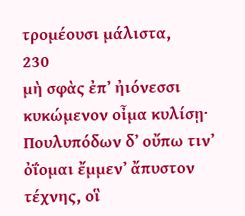τρομέουσι μάλιστα,
230
μὴ σφὰς ἐπʼ ἠιόνεσσι κυκώμενον οἶμα κυλίσῃ·
Πουλυπόδων δʼ οὔπω τινʼ ὀΐομαι ἔμμενʼ ἄπυστον
τέχνης, οἳ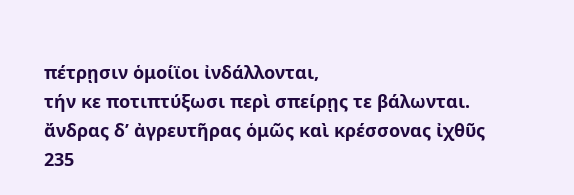πέτρῃσιν ὁμοίϊοι ἰνδάλλονται,
τήν κε ποτιπτύξωσι περὶ σπείρῃς τε βάλωνται.
ἄνδρας δʼ ἀγρευτῆρας ὁμῶς καὶ κρέσσονας ἰχθῦς
235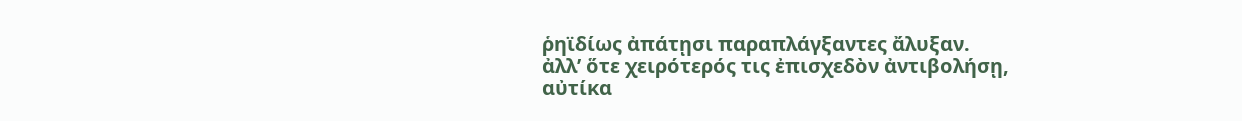ῥηϊδίως ἀπάτῃσι παραπλάγξαντες ἄλυξαν.
ἀλλʼ ὅτε χειρότερός τις ἐπισχεδὸν ἀντιβολήσῃ,
αὐτίκα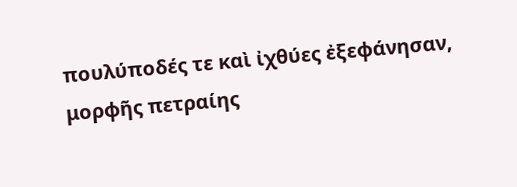πουλύποδές τε καὶ ἰχθύες ἐξεφάνησαν,
μορφῆς πετραίης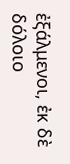ἐξάλμενοι, ἐκ δὲ δόλοιο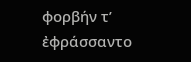φορβήν τʼ ἐφράσσαντο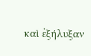καὶ ἐξήλυξαν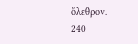ὄλεθρον.
240